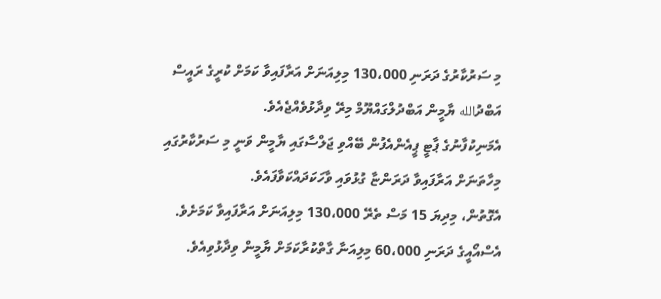މި ސަރުކާރުގެ ދަރަނި 130،000 މިލިއަނަށް އަރާފައިވާ ކަމަށް ކުރީގެ ރައީސް އަބްދުالله ޔާމީން އަބްދުލްގައްޔޫމް މިރޭ ވިދާޅުވެއްޖެއެވެ.
އެމަނިކުފާނުގެ ޕާޓީ ޕީއެންއެފުން ބޭއްވި ޖަލްސާގައި ޔާމީން ވަނީ މި ސަރުކާރުގައި މިހާތަނަށް އަރާފައިވާ ދަރަންޏާ ގުޅުވައި ވާހަކަދައްކަވާފައެވެ.
އެގޮތުން، މިދިޔަ 15 މަސް ތެރޭ 130،000 މިލިއަނަށް އަރާފައިވާ ކަމަށެވެ. އެސްއޯއީގެ ދަރަނި 60،000 މިލިއަނާ ގާތްކުރާކަމަށް ޔާމީން ވިދާޅުވިއެވެ.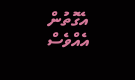އެގޮތުން އެއްވެސް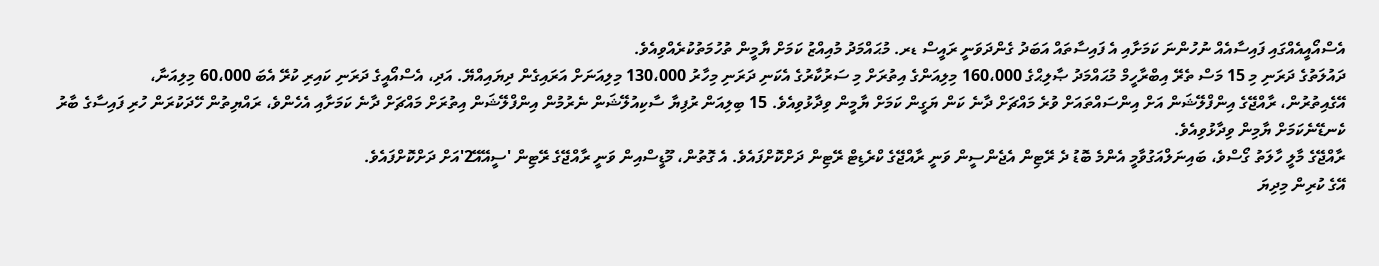އެސްއޯއީއެއްގައި ފައިސާއެއް ނުހުންނަ ކަމަށާއި އެ ފައިސާތައް އަބަދު ގެންދަވަނީ ރައީސް ޑރ. މުޙައްމަދު މުއިއްޒު ކަމަށް ޔާމީން ތުހުމަތުކުރެއްވިއެވެ.
ދައުލަތުގެ ދަރަނި މި 15 މަސް ތެރޭ އިބްރާހީމް މުޙައްމަދު ޞާލިޙްގެ 160،000 މިލިއަންގެ އިތުރަށް މި ސަރުކާރުގެ އެކަނި ދަރަނި މިހާރު 130،000 މިލިއަނަށް އަރައިގެން ދިޔައިއްޔޭ. އަދި، އެސްއޯއީގެ ދަރަނި ކައިރި ކުރޭ އެބަ 60،000 މިލިއަނާ،
އޭގެއިތުރުން، ރާއްޖޭގެ އިންފްލޭޝަން އަށް އިންސައްތައަށް ވުރެ މައްޗަށް ދާނެ ކަން ޔަގީން ކަމަށް ޔާމީން ވިދާޅުވިއެވެ. 15 ބިލިއަން ރުފިޔާ ސާކިއުލޭޝަން ނެރުމުން އިންފްލޭޝަން އިތުރަށް މައްޗަށް ދާނެ ކަމަށާއި އެހެންވެ، ރައްޔިތުން ހޭދަކުރަން ހުރި ފައިސާގެ ބާރު ކެނޑޭނެކަމަށް ޔާމިން ވިދާޅުވިއެވެ.
ރާއްޖޭގެ މާލީ ހާލަތު ގޯސްވެ، ބައިނަލްއަގުވާމީ އެންމެ ބޮޑު ދެ ރޭޓިން އެޖެންސީން ވަނީ ރާއްޖޭގެ ކްރެޑިޓް ރޭޓިން ދަށްކޮށްފައެވެ. އެ ގޮތުން، މޫޑީސްއިން ވަނީ ރާއްޖޭގެ ރޭޓިން 'ސީއޭއޭ2'އަށް ދަށްކޮށްފައެވެ.
އޭގެ ކުރިން މިދިޔަ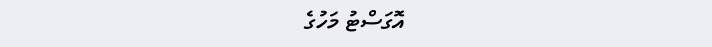އޮގަސްޓު މަހުގެ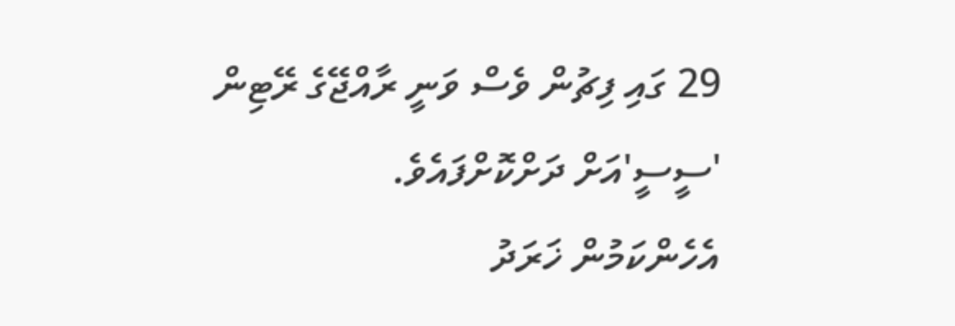29 ގައި ފިޗުން ވެސް ވަނީ ރާއްޖޭގެ ރޭޓިން 'ސީސީ'އަށް ދަށްކޮށްފައެވެ.
އެހެންކަމުން ޚަރަދު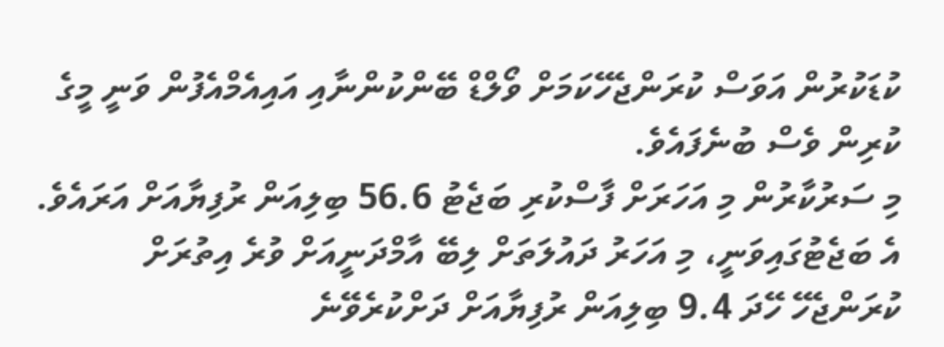ކުޑަކުރުން އަވަސް ކުރަންޖެހޭކަމަށް ވޯލްޑް ބޭންކުންނާއި އައިއެމްއެފުން ވަނީ މީގެ ކުރިން ވެސް ބުނެފައެވެ.
މި ސަރުކާރުން މި އަހަރަށް ފާސްކުރި ބަޖެޓު 56.6 ބިލިއަން ރުފިޔާއަށް އަރައެވެ.
އެ ބަޖެޓުގައިވަނީ، މި އަހަރު ދައުލަތަށް ލިބޭ އާމްދަނީއަށް ވުރެ އިތުރަށް ކުރަންޖެހޭ ހޭދަ 9.4 ބިލިއަން ރުފިޔާއަށް ދަށްކުރެވޭނެ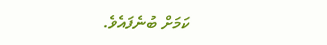ކަމަށް ބުނެފައެވެ.